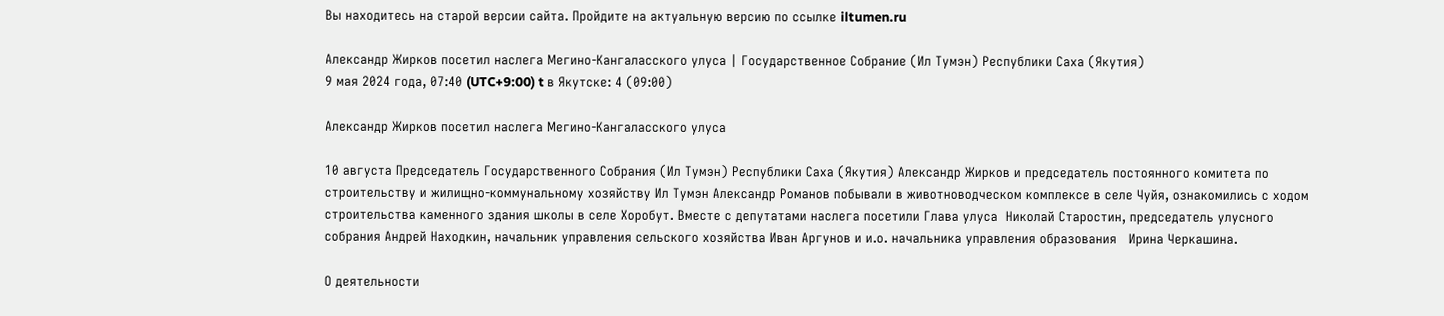Вы находитесь на старой версии сайта. Пройдите на актуальную версию по ссылке iltumen.ru

Александр Жирков посетил наслега Мегино-Кангаласского улуса | Государственное Собрание (Ил Тумэн) Республики Саха (Якутия)
9 мая 2024 года, 07:40 (UTC+9:00) t в Якутске: 4 (09:00)

Александр Жирков посетил наслега Мегино-Кангаласского улуса

10 августа Председатель Государственного Собрания (Ил Тумэн) Республики Саха (Якутия) Александр Жирков и председатель постоянного комитета по строительству и жилищно-коммунальному хозяйству Ил Тумэн Александр Романов побывали в животноводческом комплексе в селе Чуйя, ознакомились с ходом строительства каменного здания школы в селе Хоробут. Вместе с депутатами наслега посетили Глава улуса  Николай Старостин, председатель улусного собрания Андрей Находкин, начальник управления сельского хозяйства Иван Аргунов и и.о. начальника управления образования   Ирина Черкашина.

О деятельности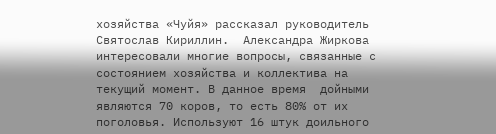хозяйства «Чуйя» рассказал руководитель Святослав Кириллин.  Александра Жиркова интересовали многие вопросы, связанные с состоянием хозяйства и коллектива на текущий момент. В данное время  дойными являются 70 коров, то есть 80% от их поголовья. Используют 16 штук доильного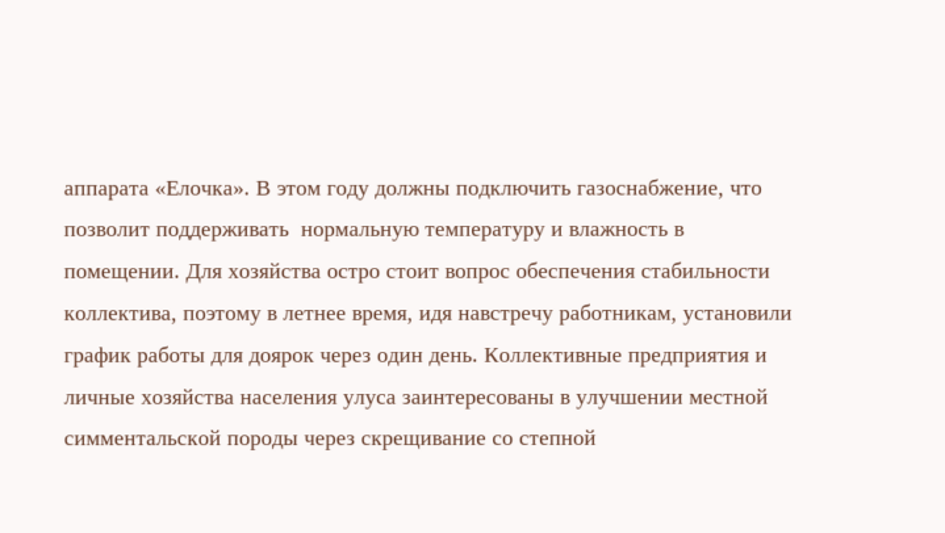аппарата «Елочка». В этом году должны подключить газоснабжение, что позволит поддерживать  нормальную температуру и влажность в помещении. Для хозяйства остро стоит вопрос обеспечения стабильности коллектива, поэтому в летнее время, идя навстречу работникам, установили график работы для доярок через один день. Коллективные предприятия и личные хозяйства населения улуса заинтересованы в улучшении местной симментальской породы через скрещивание со степной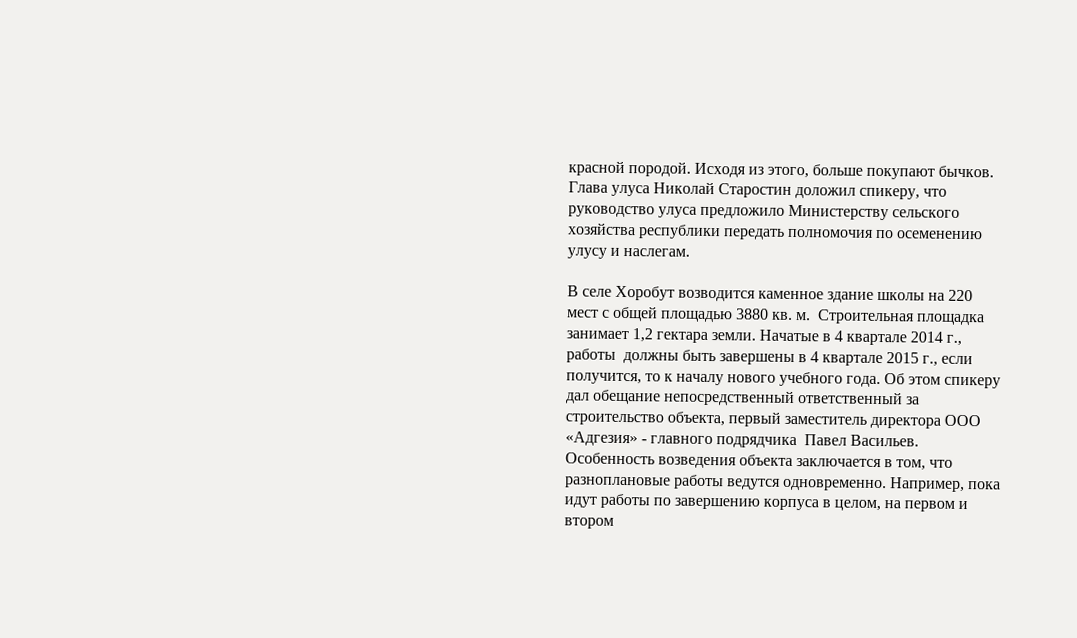красной породой. Исходя из этого, больше покупают бычков. Глава улуса Николай Старостин доложил спикеру, что руководство улуса предложило Министерству сельского хозяйства республики передать полномочия по осеменению улусу и наслегам.

В селе Хоробут возводится каменное здание школы на 220 мест с общей площадью 3880 кв. м.  Строительная площадка занимает 1,2 гектара земли. Начатые в 4 квартале 2014 г., работы  должны быть завершены в 4 квартале 2015 г., если получится, то к началу нового учебного года. Об этом спикеру дал обещание непосредственный ответственный за строительство объекта, первый заместитель директора ООО «Адгезия» - главного подрядчика  Павел Васильев. Особенность возведения объекта заключается в том, что разноплановые работы ведутся одновременно. Например, пока идут работы по завершению корпуса в целом, на первом и втором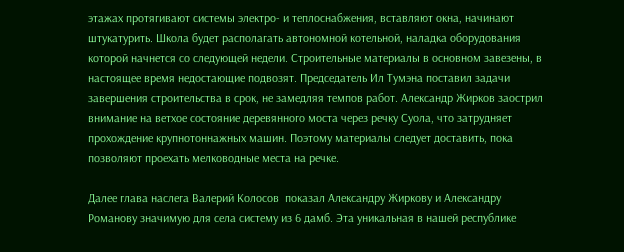этажах протягивают системы электро- и теплоснабжения, вставляют окна, начинают штукатурить. Школа будет располагать автономной котельной, наладка оборудования которой начнется со следующей недели. Строительные материалы в основном завезены, в настоящее время недостающие подвозят. Председатель Ил Тумэна поставил задачи  завершения строительства в срок, не замедляя темпов работ. Александр Жирков заострил внимание на ветхое состояние деревянного моста через речку Суола, что затрудняет прохождение крупнотоннажных машин. Поэтому материалы следует доставить, пока позволяют проехать мелководные места на речке.

Далее глава наслега Валерий Колосов  показал Александру Жиркову и Александру Романову значимую для села систему из 6 дамб. Эта уникальная в нашей республике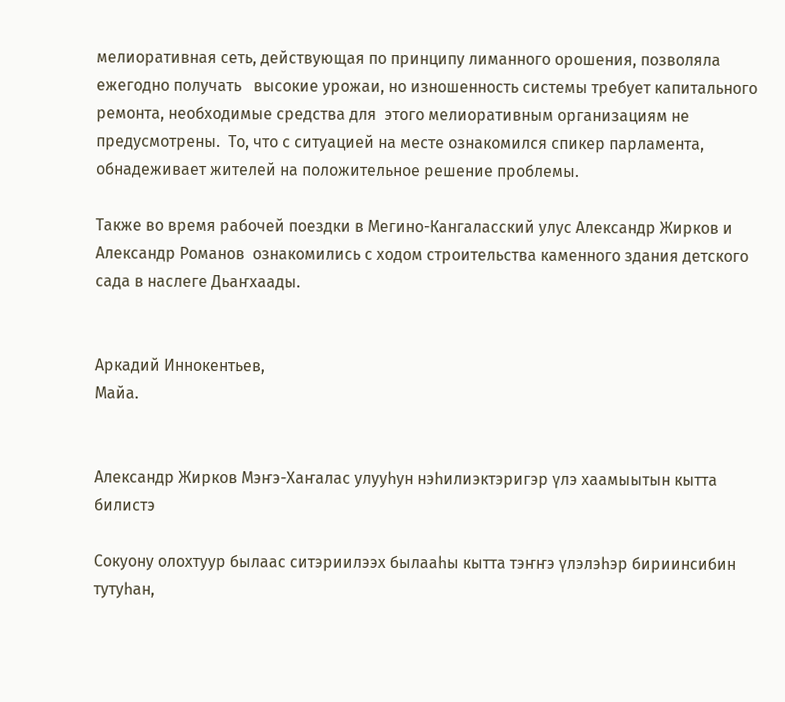мелиоративная сеть, действующая по принципу лиманного орошения, позволяла ежегодно получать   высокие урожаи, но изношенность системы требует капитального ремонта, необходимые средства для  этого мелиоративным организациям не предусмотрены.  То, что с ситуацией на месте ознакомился спикер парламента, обнадеживает жителей на положительное решение проблемы.

Также во время рабочей поездки в Мегино-Кангаласский улус Александр Жирков и Александр Романов  ознакомились с ходом строительства каменного здания детского сада в наслеге Дьаҥхаады.


Аркадий Иннокентьев,
Майа.


Александр Жирков Мэҥэ-Хаҥалас улууһун нэһилиэктэригэр үлэ хаамыытын кытта билистэ

Сокуону олохтуур былаас ситэриилээх былааһы кытта тэҥҥэ үлэлэһэр бириинсибин тутуһан,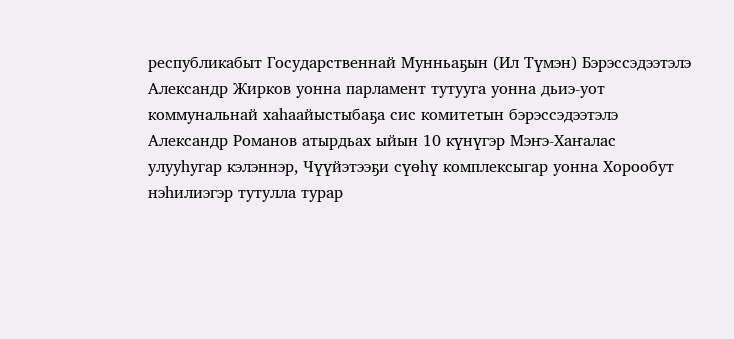республикабыт Государственнай Мунньаҕын (Ил Түмэн) Бэрэссэдээтэлэ Александр Жирков уонна парламент тутууга уонна дьиэ-уот коммунальнай хаһаайыстыбаҕа сис комитетын бэрэссэдээтэлэ Александр Романов атырдьах ыйын 10 күнүгэр Мэҥэ-Хаҥалас улууһугар кэлэннэр, Чүүйэтээҕи сүөһү комплексыгар уонна Хорообут нэһилиэгэр тутулла турар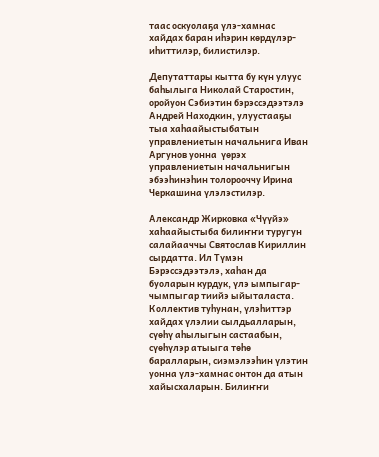таас оскуолаҕа үлэ-хамнас хайдах баран иһэрин көрдүлэр-иһиттилэр, билистилэр.

Депутаттары кытта бу күн улуус баһылыга Николай Старостин, оройуон Сэбиэтин бэрэссэдээтэлэ Андрей Находкин, улуустааҕы тыа хаһаайыстыбатын управлениетын начальнига Иван Аргунов уонна  үөрэх управлениетын начальнигын эбээһинэһин толорооччу Ирина Черкашина үлэлэстилэр.

Александр Жирковка «Чүүйэ» хаһаайыстыба билиҥҥи туругун салайааччы Святослав Кириллин сырдатта. Ил Түмэн Бэрэссэдээтэлэ, хаһан да буоларын курдук, үлэ ымпыгар-чымпыгар тиийэ ыйыталаста. Коллектив туһунан, үлэһиттэр хайдах үлэлии сылдьалларын, сүөһү аһылыгын састаабын, сүөһүлэр атыыга төһө баралларын, сиэмэлээһин үлэтин уонна үлэ-хамнас онтон да атын хайысхаларын. Билиҥҥи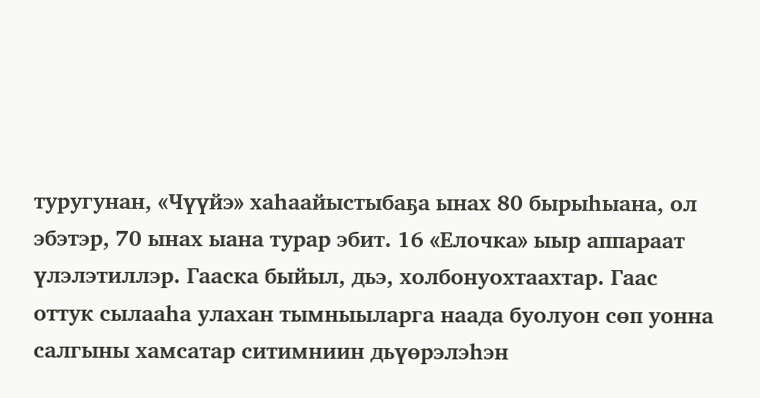туругунан, «Чүүйэ» хаһаайыстыбаҕа ынах 80 бырыһыана, ол эбэтэр, 70 ынах ыана турар эбит. 16 «Елочка» ыыр аппараат үлэлэтиллэр. Гааска быйыл, дьэ, холбонуохтаахтар. Гаас оттук сылааһа улахан тымныыларга наада буолуон сөп уонна салгыны хамсатар ситимниин дьүөрэлэһэн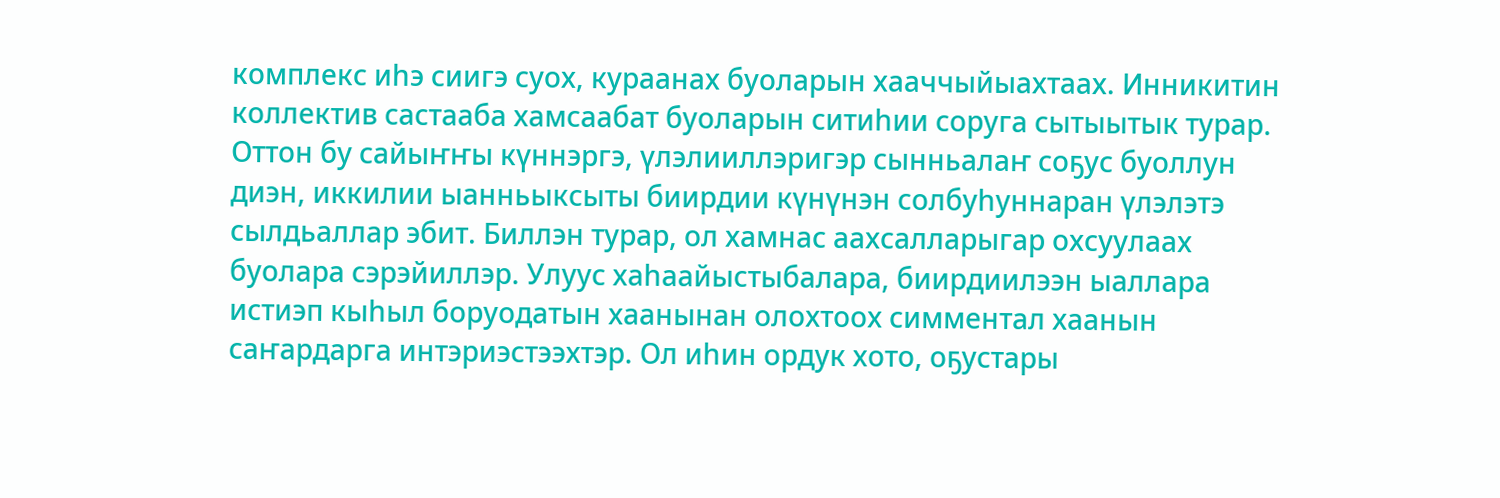комплекс иһэ сиигэ суох, кураанах буоларын хааччыйыахтаах. Инникитин коллектив састааба хамсаабат буоларын ситиһии соруга сытыытык турар. Оттон бу сайыҥҥы күннэргэ, үлэлииллэригэр сынньалаҥ соҕус буоллун диэн, иккилии ыанньыксыты биирдии күнүнэн солбуһуннаран үлэлэтэ сылдьаллар эбит. Биллэн турар, ол хамнас аахсалларыгар охсуулаах буолара сэрэйиллэр. Улуус хаһаайыстыбалара, биирдиилээн ыаллара истиэп кыһыл боруодатын хаанынан олохтоох симментал хаанын саҥардарга интэриэстээхтэр. Ол иһин ордук хото, оҕустары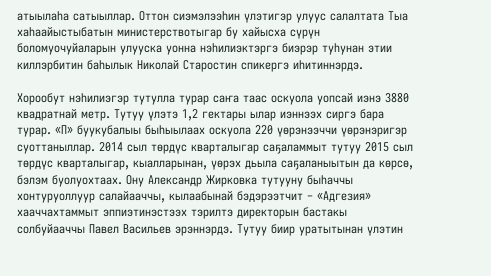атыылаһа сатыыллар. Оттон сиэмэлээһин үлэтигэр улуус салалтата Тыа хаһаайыстыбатын министерствотыгар бу хайысха сүрүн боломуочуйаларын улууска уонна нэһилиэктэргэ биэрэр туһунан этии киллэрбитин баһылык Николай Старостин спикергэ иһитиннэрдэ.

Хорообут нэһилиэгэр тутулла турар саҥа таас оскуола уопсай иэнэ 3880 квадратнай метр. Тутуу үлэтэ 1,2 гектары ылар иэннээх сиргэ бара турар. «П» буукубалыы быһыылаах оскуола 220 үөрэнээччи үөрэнэригэр суоттаныллар. 2014 сыл төрдүс кварталыгар саҕаламмыт тутуу 2015 сыл төрдүс кварталыгар, кыалларынан, үөрэх дьыла саҕаланыытын да көрсө, бэлэм буолуохтаах. Ону Александр Жирковка тутууну быһаччы хонтуруоллуур салайааччы, кылаабынай бэдэрээтчит ‒ «Адгезия» хааччахтаммыт эппиэтинэстээх тэрилтэ директорын бастакы солбуйааччы Павел Васильев эрэннэрдэ. Тутуу биир уратытынан үлэтин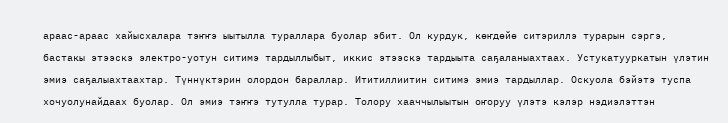араас-араас хайысхалара тэҥҥэ ыытылла тураллара буолар эбит. Ол курдук, көҥдөйө ситэриллэ турарын сэргэ, бастакы этээскэ электро-уотун ситимэ тардыллыбыт, иккис этээскэ тардыыта саҕаланыахтаах. Устукатууркатын үлэтин эмиэ саҕалыахтаахтар. Түннүктэрин олордон бараллар. Ититиллиитин ситимэ эмиэ тардыллар. Оскуола бэйэтэ туспа хочуолунайдаах буолар. Ол эмиэ тэҥҥэ тутулла турар. Толору хааччылыытын оҥоруу үлэтэ кэлэр нэдиэлэттэн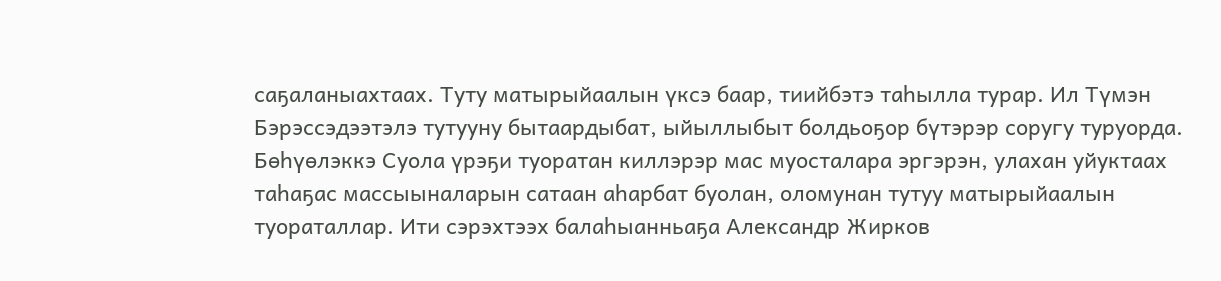саҕаланыахтаах. Туту матырыйаалын үксэ баар, тиийбэтэ таһылла турар. Ил Түмэн Бэрэссэдээтэлэ тутууну бытаардыбат, ыйыллыбыт болдьоҕор бүтэрэр соругу туруорда. Бөһүөлэккэ Суола үрэҕи туоратан киллэрэр мас муосталара эргэрэн, улахан уйуктаах таһаҕас массыыналарын сатаан аһарбат буолан, оломунан тутуу матырыйаалын туораталлар. Ити сэрэхтээх балаһыанньаҕа Александр Жирков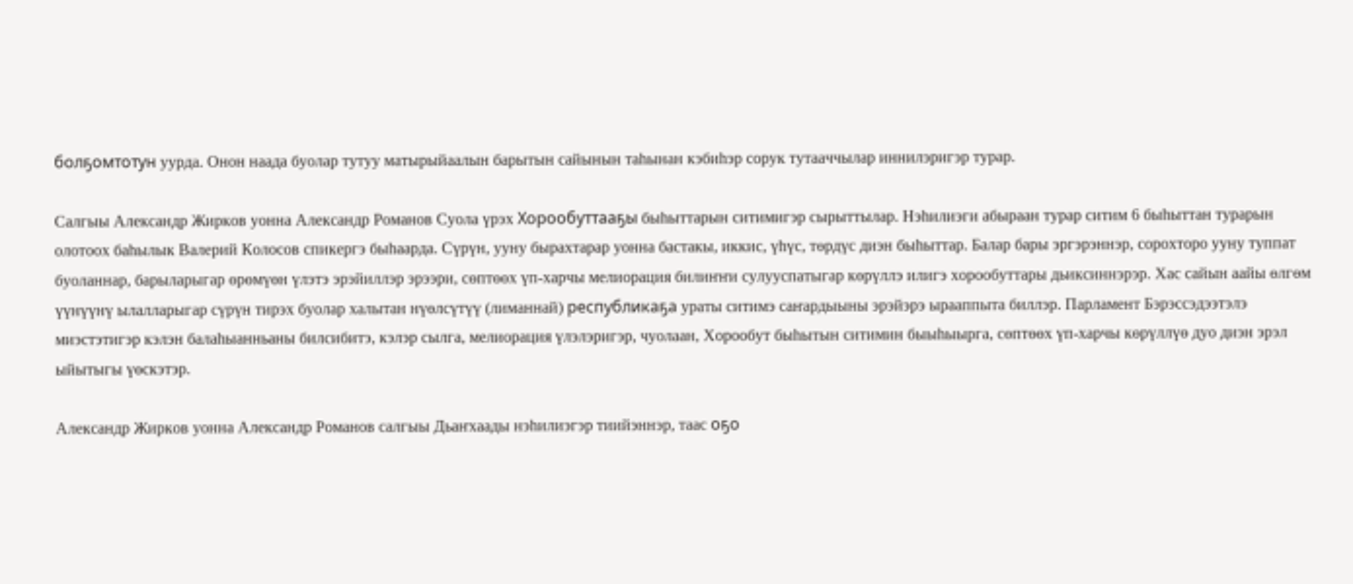болҕомтотун уурда. Онон наада буолар тутуу матырыйаалын барытын сайынын таһынан кэбиһэр сорук тутааччылар иннилэригэр турар.

Салгыы Александр Жирков уонна Александр Романов Суола үрэх Хорообуттааҕы быһыттарын ситимигэр сырыттылар. Нэһилиэги абыраан турар ситим 6 быһыттан турарын олотоох баһылык Валерий Колосов спикергэ быһаарда. Сүрүн, ууну бырахтарар уонна бастакы, иккис, үһүс, төрдүс диэн быһыттар. Балар бары эргэрэннэр, сорохторо ууну туппат буоланнар, барыларыгар өрөмүөн үлэтэ эрэйиллэр эрээри, сөптөөх үп-харчы мелиорация билиҥҥи сулууспатыгар көрүллэ илигэ хорообуттары дьиксиннэрэр. Хас сайын аайы өлгөм үүнүүнү ылалларыгар сүрүн тирэх буолар халытан нүөлсүтүү (лиманнай) республикаҕа ураты ситимэ саҥардыыны эрэйэрэ ырааппыта биллэр. Парламент Бэрэссэдээтэлэ миэстэтигэр кэлэн балаһыанньаны билсибитэ, кэлэр сылга, мелиорация үлэлэригэр, чуолаан, Хорообут быһытын ситимин быыһыырга, сөптөөх үп-харчы көрүллүө дуо диэн эрэл ыйытыгы үөскэтэр.

Александр Жирков уонна Александр Романов салгыы Дьаҥхаады нэһилиэгэр тиийэннэр, таас оҕо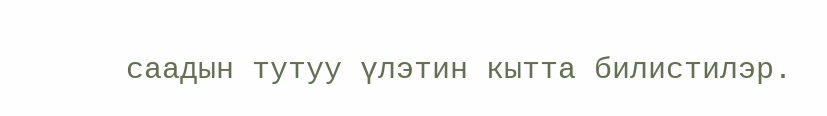саадын тутуу үлэтин кытта билистилэр.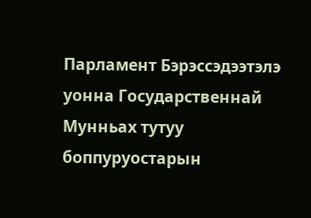Парламент Бэрэссэдээтэлэ уонна Государственнай Мунньах тутуу боппуруостарын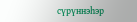сүрүннэһэр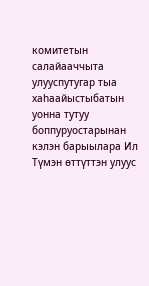комитетын салайааччыта улууспутугар тыа хаһаайыстыбатын уонна тутуу боппуруостарынан кэлэн барыылара Ил Түмэн өттүттэн улуус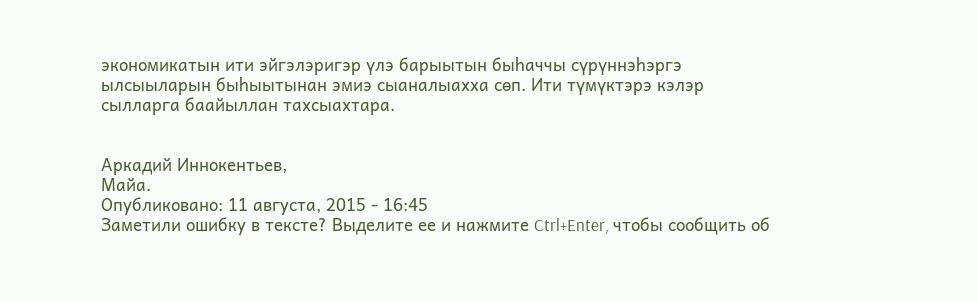экономикатын ити эйгэлэригэр үлэ барыытын быһаччы сүрүннэһэргэ ылсыыларын быһыытынан эмиэ сыаналыахха сөп. Ити түмүктэрэ кэлэр сылларга баайыллан тахсыахтара.


Аркадий Иннокентьев,
Майа.
Опубликовано: 11 августа, 2015 - 16:45
Заметили ошибку в тексте? Выделите ее и нажмите Ctrl+Enter, чтобы сообщить об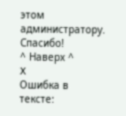этом администратору.
Спасибо!
^ Наверх ^
X
Ошибка в тексте: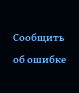Сообщить об ошибке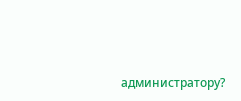администратору?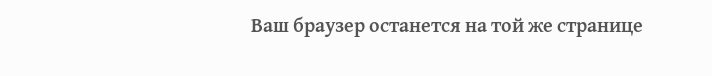Ваш браузер останется на той же странице